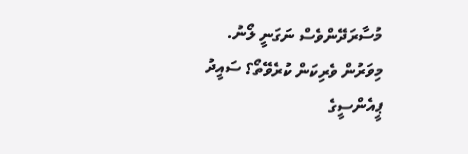މުސާރަދޭންވެސް ނަގަނީ ލޯނު. މިވަރުން ވެރިކަން ކުރެވޭތޯ؟ ސައީދު
ޕީއެންސީގެ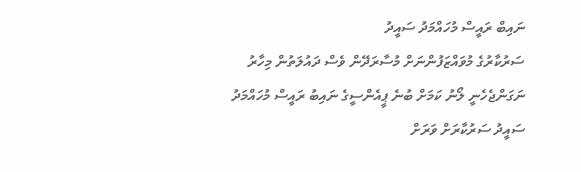ނައިބް ރައީސް މުހައްމަދު ސައީދު
ސަރުކާރުގެ މުވައްޒަފުންނަށް މުސާރަދޭން ވެސް ދައުލަތުން މިހާރު ނަގަންޖެހެނީ ލޯނު ކަމަށް ބުނެ ޕީއެންސީގެ ނައިބު ރައީސް މުހައްމަދު ސައީދު ސަރުކާރަށް ވަރަށް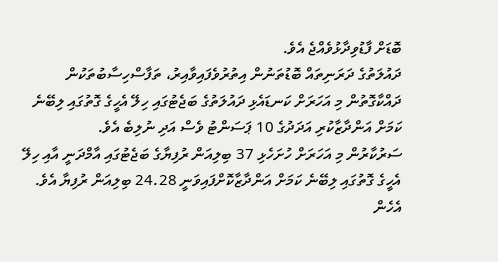ބޮޑަށް ފާޑުވިދާޅުވެއްޖެ އެވެ.
ދައުލަތުގެ ދަރަނިތައް ބޮޑުތަނުން އިތުރުވެފައިވާއިރު، ތަފާސްހިސާބުތަކުން ދައްކާގޮތުން މި އަހަރަށް ކަނޑައެޅި ދައުލަތުގެ ބަޖެޓުގައި ހިލޭ އެހީގެ ގޮތުގައި ލިބޭނެ ކަމަށް އަންދާޒާކުރި އަދަދުގެ 10 ޕަސަންޓު ވެސް އަދި ނުލިބެ އެވެ.
ސަރުކާރުން މި އަހަރަށް ހުށަހެޅި 37 ބިލިއަން ރުފިޔާގެ ބަޖެޓުގައި އާމްދަނީ އާއި ހިލޭ އެހީގެ ގޮތުގައި ލިބޭނެ ކަމަށް އަންދާޒާކޮށްފައިވަނީ 24.28 ބިލިއަން ރުފިޔާ އެވެ. އެހެން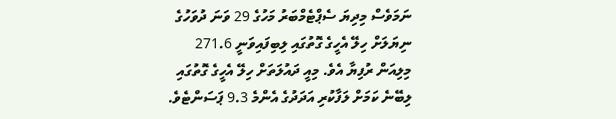ނަމަވެސް މިދިޔަ ސެޕްޓެމްބަރު މަހުގެ 29 ވަނަ ދުވަހުގެ ނިޔަލަށް ހިލޭ އެހީގެ ގޮތުގައި ލިބިފައިވަނީ 271.6 މިލިއަން ރުފިޔާ އެވެ. މިއީ ދައުލަތަށް ހިލޭ އެހީގެ ގޮތުގައި ލިބޭނެ ކަމަށް ލަފާކުރި އަދަދުގެ އެންމެ 9.3 ޕަސަންޓެވެ.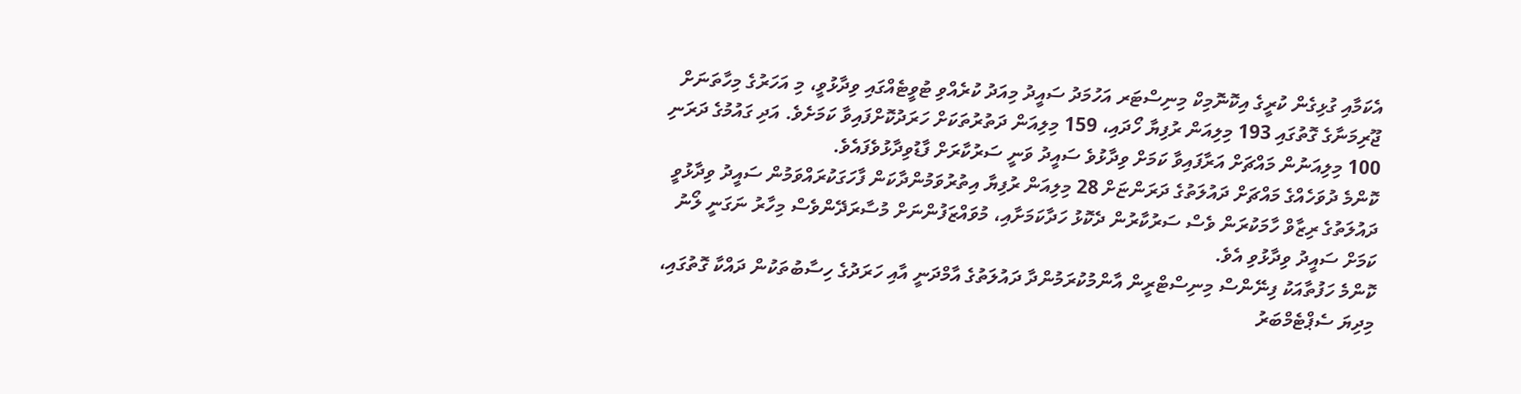އެކަމާއި ގުޅިގެން ކުރީގެ އިކޮނޮމިކް މިނިސްޓަރ އަހުމަދު ސައީދު މިއަދު ކުރެއްވި ޓުވީޓެއްގައި ވިދާޅުވީ، މި އަހަރުގެ މިހާތަނަށް ޖޫރިމަނާގެ ގޮތުގައި 193 މިލިއަން ރުފިޔާ ހޯދައި، 159 މިލިއަން ދަތުރުތަކަށް ހަރަދުކޮށްފައިވާ ކަމަށެވެ. އަދި ގައުމުގެ ދަރަނި 100 މިލިއަނުން މައްޗަށް އަރާފައިވާ ކަމަށް ވިދާޅުވެ ސައީދު ވަނީ ސަރުކާރަށް ފާޑުވިދާޅުވެފައެވެ.
ކޮންމެ ދުވަހެއްގެ މައްޗަށް ދައުލަތުގެ ދަރަންޏަށް 28 މިލިއަން ރުފިޔާ އިތުރުވަމުންދާކަން ފާހަގަކުރައްވަމުން ސައީދު ވިދާޅުވީ ދައުލަތުގެ ރިޒާވް ހާމަކުރަން ވެސް ސަރުކާރުން ދެކޮޅު ހަދާކަމަށާއި، މުވައްޒަފުންނަށް މުސާރަދޭންވެސް މިހާރު ނަގަނީ ލޯނު ކަމަށް ސައީދު ވިދާޅުވި އެވެ.
ކޮންމެ ހަފުތާއަކު ފިނޭންސް މިނިސްޓްރީން އާންމުކުރަމުންދާ ދައުލަތުގެ އާމްދަނީ އާއި ހަރަދުގެ ހިސާބުތަކުން ދައްކާ ގޮތުގައި، މިދިޔަ ސެޕްޓެމްބަރު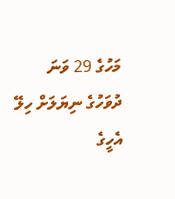މަހުގެ 29 ވަނަ ދުވަހުގެ ނިޔަލަށް ހިލޭ އެހީގެ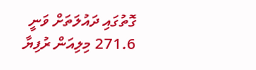ގޮތުގައި ދައުލަތަށް ވަނީ 271.6 މިލިއަން ރުފިޔާ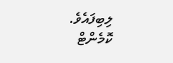ލިބިފައެވެ.
ކޮމެންޓް